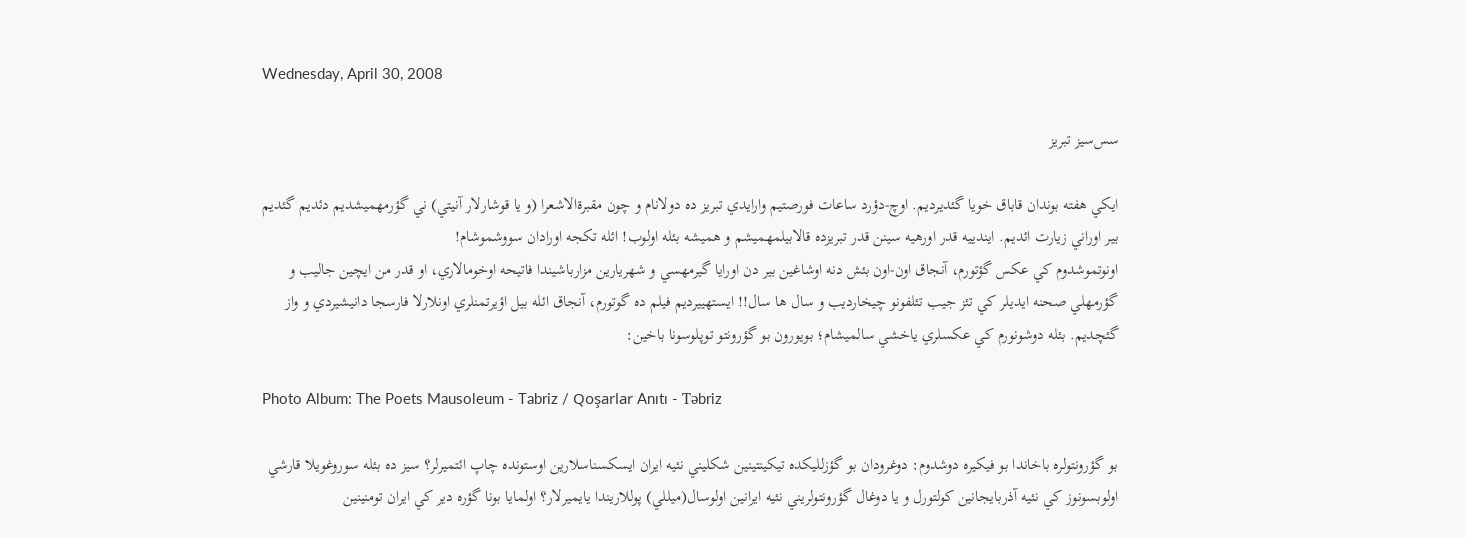Wednesday, April 30, 2008

سس‌سيز تبريز

ايكي هفته بوندان قاباق خويا گئديرديم. اوچ-دؤرد ساعات فورصتيم وارايدي تبريز ده دولانام و چون مقبرةالاشعرا (و يا قوشارلار آنيتي) ني گؤرمهميشديم دئديم گئديم بير اوراني زيارت ائديم. ايندييه قدر اورهيه سينن قدر تبريزده قالابيلمهميشم و هميشه بئله اولوب! ائله تكجه اورادان سووشموشام!
اونوتموشدوم كي عكس گؤتورم، آنجاق اون-اون بئش دنه اوشاغين بير دن اورايا گيرمهسي و شهريارين مزارباشيندا فاتيحه اوخومالاري، او قدر من ايچين جاليب و گؤرمهلي صحنه ايديلر كي تئز جيب تئلفونو چيخارديب و سال ها سال!! ايستهييرديم فيلم ده گوتورم، آنجاق ائله بيل اؤيرتمنلري اونلارلا فارسجا دانيشيردي و واز گئچديم. بئله دوشونورم كي عكسلري ياخشي سالميشام؛ بويورون بو گؤرونتو توپلوسونا باخين:

Photo Album: The Poets Mausoleum - Tabriz / Qoşarlar Anıtı - Tәbriz

بو گؤرونتولره باخاندا بو فيكيره دوشدوم: دوغرودان بو گؤزلليكده تيكينتينين شكليني نئيه ايران ايسكسناسلارين اوستونده چاپ ائتميرلر؟ سيز ده بئله سوروغويلا قارشي اولوبسونوز كي نئيه آذربايجانين كولتورل و يا دوغال گؤرونتولريني نئيه ايرانين اولوسال(ميللي) پوللاريندا يايميرلار؟ اولمايا بونا گؤره دير كي ايران تومنينين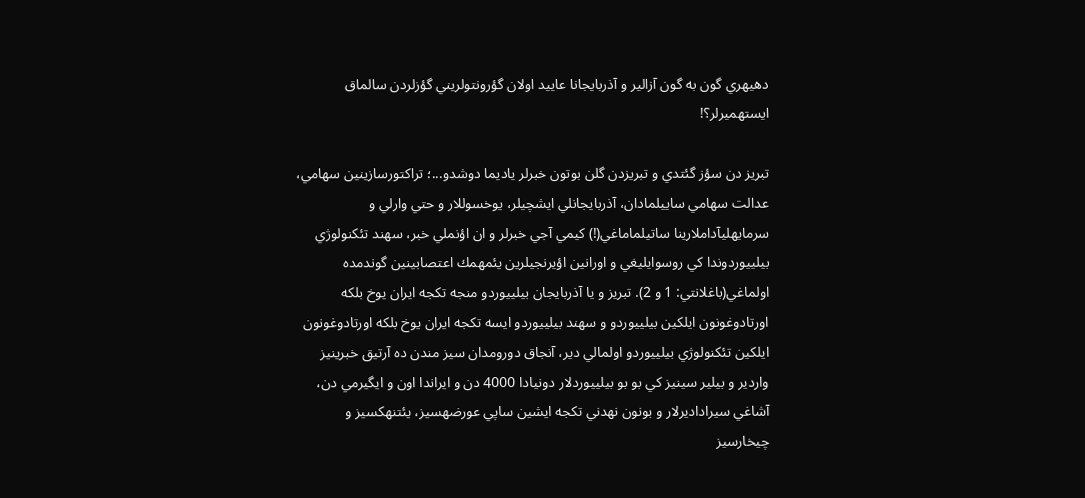دهيهري گون به گون آزالير و آذربايجانا عاييد اولان گؤرونتولريني گؤزلردن سالماق ايستهميرلر؟!

تبريز دن سؤز گئتدي و تبريزدن گلن بوتون خبرلر ياديما دوشدو...؛ تراكتورسازينين سهامي، عدالت سهامي ساييلمادان، آذربايجانلي ايشچيلر، يوخسوللار و حتي وارلي و سرمايهليآداملارينا ساتيلماماغي(!) كيمي آجي خبرلر و ان اؤنملي خبر، سهند تئكنولوژي بيلييوردوندا كي روسوايليغي و اورانين اؤيرنجيلرين يئمهمك اعتصابينين گوندمده اولماغي(باغلانتي: 1 و 2). تبريز و يا آذربايجان بيلييوردو منجه تكجه ايران يوخ بلكه اورتادوغونون ايلكين بيلييوردو و سهند بيلييوردو ايسه تكجه ايران يوخ بلكه اورتادوغونون ايلكين تئكنولوژي بيلييوردو اولمالي دير، آنجاق دورومدان سيز مندن ده آرتيق خبرينيز واردير و بيلير سينيز كي بو بو بيلييوردلار دونيادا 4000 دن و ايراندا اون و ايگيرمي دن، آشاغي سيراداديرلار و بونون نهدني تكجه ايشين ساپي عورضهسيز، يئتنهكسيز و چيخارسيز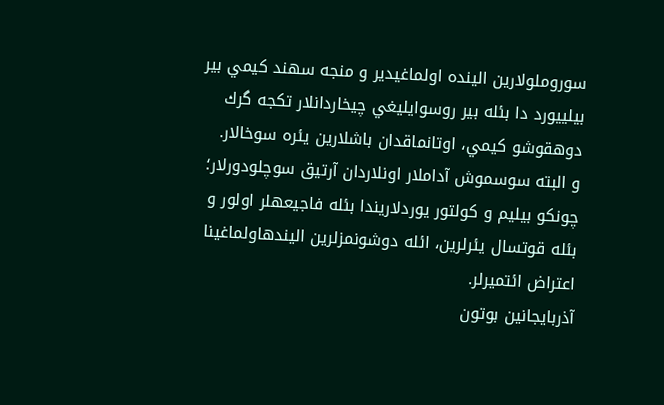سوروملولارين الينده اولماغيدير و منجه سهند كيمي بير بيلييورد دا بئله بير روسوايليغي چيخاردانلار تكجه گرك دوهقوشو كيمي، اوتانماقدان باشلارين يئره سوخالار.
و البته سوسموش آداملار اونلاردان آرتيق سوچلودورلار؛ چونكو بيليم و كولتور يوردلاريندا بئله فاجيعهلر اولور و بئله قوتسال يئرلرين، ائله دوشونمزلرين اليندهاولماغينا اعتراض ائتميرلر.
آذربايجانين بوتون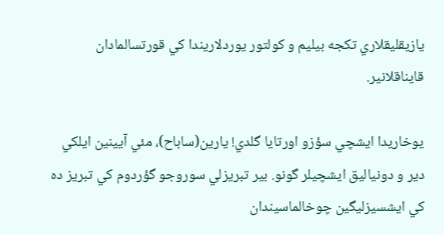يازيقليقلاري تكجه بيليم و كولتور يوردلاريندا كي قورتسالمادان قايناقلانير.

يوخاريدا ايشچي سؤزو اورتايا گلدي! يارين(ساباح)، مئي آيينين ايلكي دير و دونياليق ايشچيلر گونو. بير تبريزلي سوروجو گؤردوم كي تبريز ده كي ايشسيزليگين چوخالماسيندان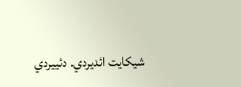شيكايت ائديردي. دئييردي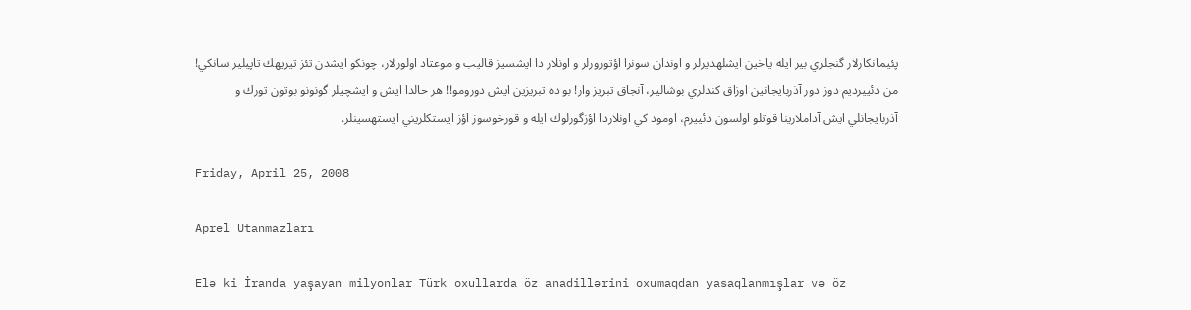پئيمانكارلار گنجلري بير ايله ياخين ايشلهديرلر و اوندان سونرا اؤتورورلر و اونلار دا ايشسيز قاليب و موعتاد اولورلار، چونكو ايشدن تئز تيريهك تاپيلير سانكي! من دئييرديم دوز دور آذربايجانين اوزاق كندلري بوشالير، آنجاق تبريز وار! بو ده تبريزين ايش دورومو!! هر حالدا ايش و ايشچيلر گونونو بوتون تورك و آذربايجانلي ايش آداملارينا قوتلو اولسون دئييرم، اومود كي اونلاردا اؤزگورلوك ايله و قورخوسوز اؤز ايستكلريني ايستهسينلر.

Friday, April 25, 2008

Aprel Utanmazları

Elə ki İranda yaşayan milyonlar Türk oxullarda öz anadillərini oxumaqdan yasaqlanmışlar və öz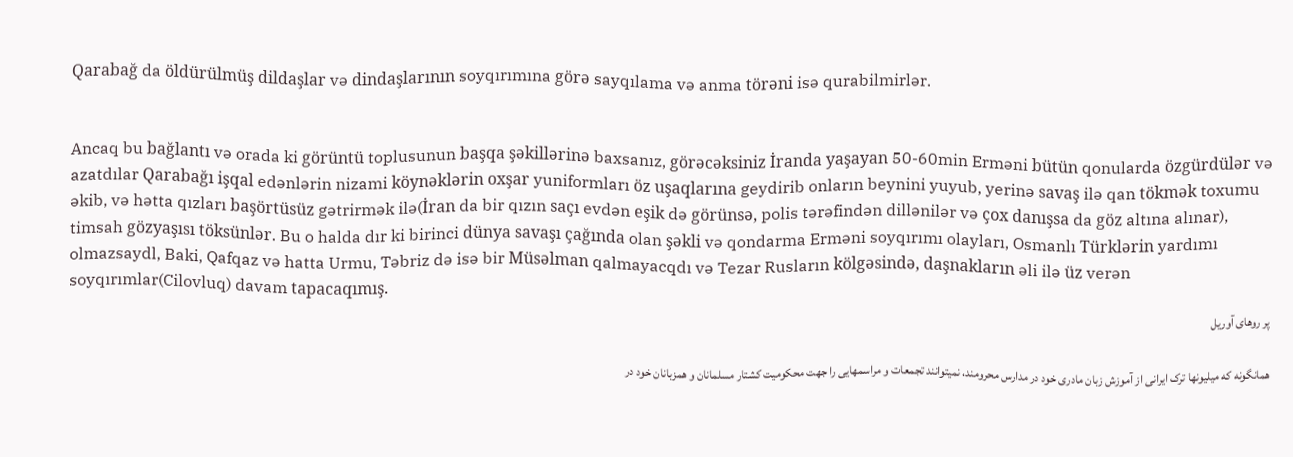Qarabağ da öldürülmüş dildaşlar və dindaşlarının soyqırımına görə sayqılama və anma törəni isə qurabilmirlər.


Ancaq bu bağlantı və orada ki görüntü toplusunun başqa şəkillərinə baxsanız, görəcəksiniz İranda yaşayan 50-60min Erməni bütün qonularda özgürdülər və azatdılar Qarabağı işqal edənlərin nizami köynəklərin oxşar yuniformları öz uşaqlarına geydirib onların beynini yuyub, yerinə savaş ilə qan tökmək toxumu əkib, və hətta qızları başörtüsüz gətrirmək ilə(İran da bir qızın saçı evdən eşik də görünsə, polis tərəfindən dillənilər və çox danışsa da göz altına alınar), timsah gözyaşısı töksünlər. Bu o halda dır ki birinci dünya savaşı çağında olan şəkli və qondarma Erməni soyqırımı olayları, Osmanlı Türklərin yardımı olmazsaydl, Baki, Qafqaz və hatta Urmu, Təbriz də isə bir Müsəlman qalmayacqdı və Tezar Rusların kölgəsində, daşnakların əli ilə üz verən soyqırımlar(Cilovluq) davam tapacaqımış.
پر روهای آوریل

همانگونه که میلیونها ترک ایرانی از آموزش زبان مادری خود در مدارس محرومند، نمیتوانند تجمعات و مراسمهایی را جهت محکومیت کشتار مسلمانان و همزبانان خود در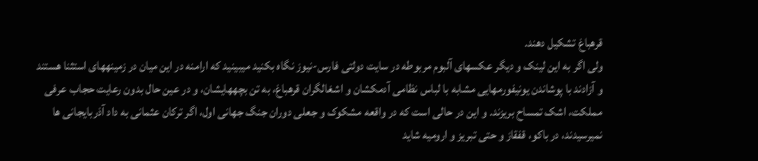قرهباغ تشکیل دهند.
ولی اگر به این لینک و دیگر عکسهای آلبوم مربوطه در سایت دولتی فارس-نیوز نگاه بکنید میبینید که ارامنه در این میان در زمینههای استثنا هستند و آزادند با پوشاندن یونیفورمهایی مشابه با لباس نظامی آدمکشان و اشغالگران قرهباغ، به تن بچههایشان، و در عین حال بدون رعایت حجاب عرفی مملکت، اشک تمساح بریزند. و این در حالی است که در واقعه مشکوک و جعلی دوران جنگ جهانی اول، اگر ترکان عثمانی به داد آذربایجانی ها نمیرسیدند، در باکو، قفقاز و حتی تبریز و ارومیه شاید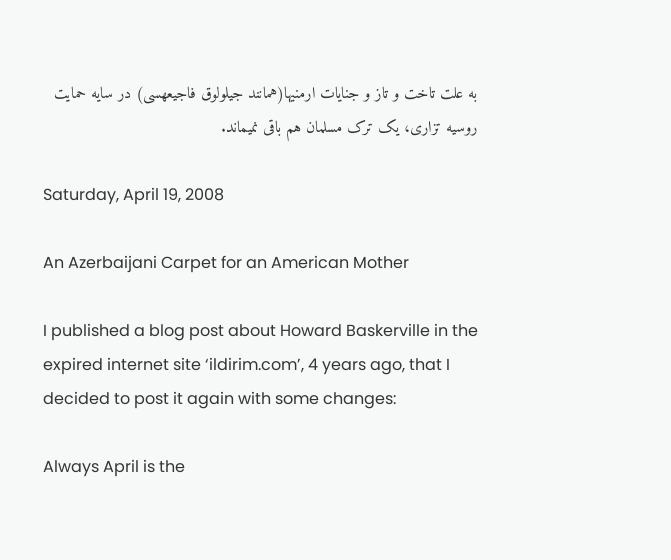به علت تاخت و تاز و جنایات ارمنیها(همانند جیلولوق فاجیعهسی) در سایه حمایت روسیه تزاری، یک ترک مسلمان هم باقی نمیماند.

Saturday, April 19, 2008

An Azerbaijani Carpet for an American Mother

I published a blog post about Howard Baskerville in the expired internet site ‘ildirim.com’, 4 years ago, that I decided to post it again with some changes:

Always April is the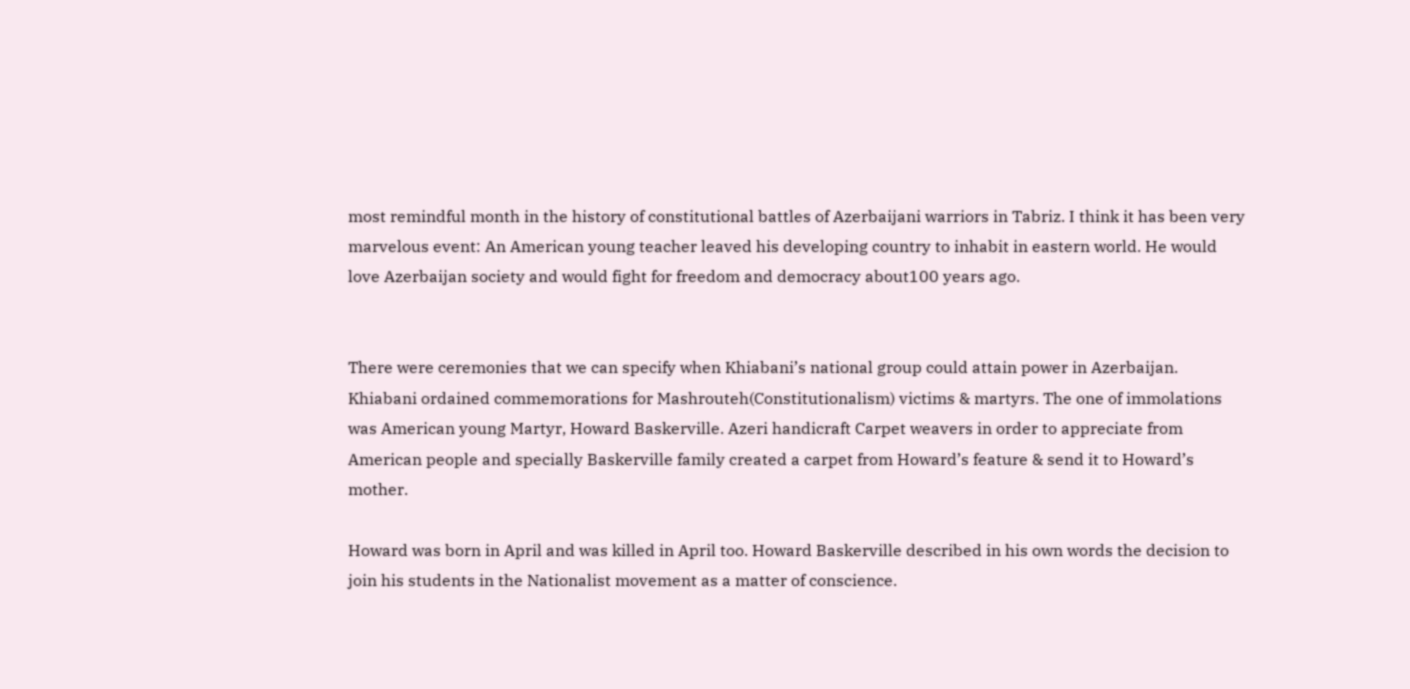most remindful month in the history of constitutional battles of Azerbaijani warriors in Tabriz. I think it has been very marvelous event: An American young teacher leaved his developing country to inhabit in eastern world. He would love Azerbaijan society and would fight for freedom and democracy about100 years ago.


There were ceremonies that we can specify when Khiabani’s national group could attain power in Azerbaijan. Khiabani ordained commemorations for Mashrouteh(Constitutionalism) victims & martyrs. The one of immolations was American young Martyr, Howard Baskerville. Azeri handicraft Carpet weavers in order to appreciate from American people and specially Baskerville family created a carpet from Howard’s feature & send it to Howard’s mother.

Howard was born in April and was killed in April too. Howard Baskerville described in his own words the decision to join his students in the Nationalist movement as a matter of conscience.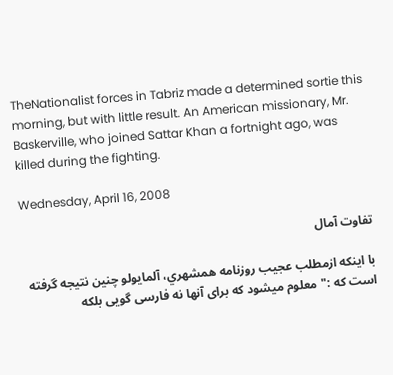TheNationalist forces in Tabriz made a determined sortie this morning, but with little result. An American missionary, Mr. Baskerville, who joined Sattar Khan a fortnight ago, was killed during the fighting.

Wednesday, April 16, 2008

تفاوت آمال

با اينكه ازمطلب عجيب روزنامه همشهري، آلمايولو چنين نتيجه گرفته است كه :"معلوم میشود که برای آنها نه فارسی گویی بلکه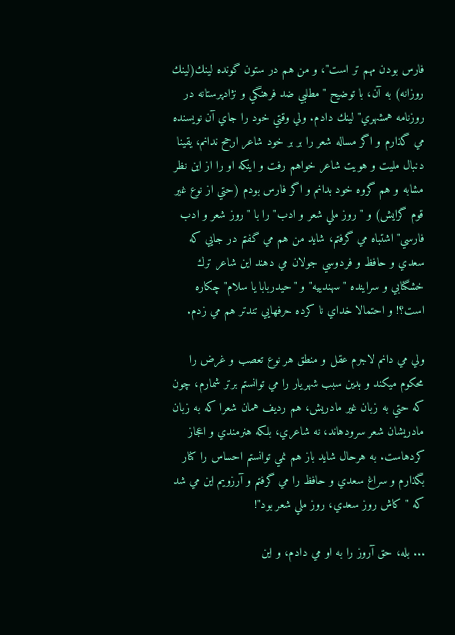فارس بودن مهم تر است"، و من هم در ستون گونده لينك(لينك روزانه) به آن، با توضيح "مطلبي ضد فرهنگي و نژادپرستانه در روزنامه همشهري" لينك دادم. ولي وقتي خود را جاي آن نويسنده مي گذارم و اگر مساله شعر را بر بر خود شاعر ارجح ندانم، يقينا دنبال مليت و هويت شاعر خواهم رفت و اينكه او را از اين نظر مشابه و هم گروه خود بدانم و اگر فارس بودم (حتي از نوع غير قوم گرايش) و "روز ملي شعر و ادب" را با "روز شعر و ادب فارسي" اشتباه مي گرفتم، شايد من هم مي گفتم در جايي كه سعدي و حافظ و فردوسي جولان مي دهند اين شاعر ترك خشگنابي و سراينده "سهندييه" و "حيدربابا يا سلام" چكاره است؟! و احتمالا خداي نا كرده حرفهايي تندتر هم مي زدم.

ولي مي دانم لاجرم عقل و منطق هر نوع تعصب و غرض را محكوم ميكند و بدين سبب شهريار را مي توانستم برتر شمارم، چون كه حتي به زبان غير مادريش، هم رديف همان شعرا كه به زبان مادريشان شعر سرودهاند، نه شاعري، بلكه هنرمندي و اعجاز كردهاست. به هرحال شايد باز هم نمي توانستم احساس را كنار بگذارم و سراغ سعدي و حافظ را مي گرفتم و آرزويم اين مي شد كه " كاش روز سعدي، روز ملي شعر بود"!

... بله، حق آروز را به او مي دادم، و اين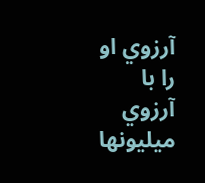آرزوي او را با آرزوي ميليونها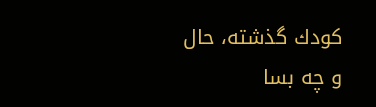كودك گذشته، حال و چه بسا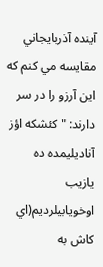آينده آذربايجاني مقايسه مي كنم كه اين آرزو را در سر دارند: "كئشكه اؤز آناديليمده ده يازيب اوخويابيلرديم(اي كاش به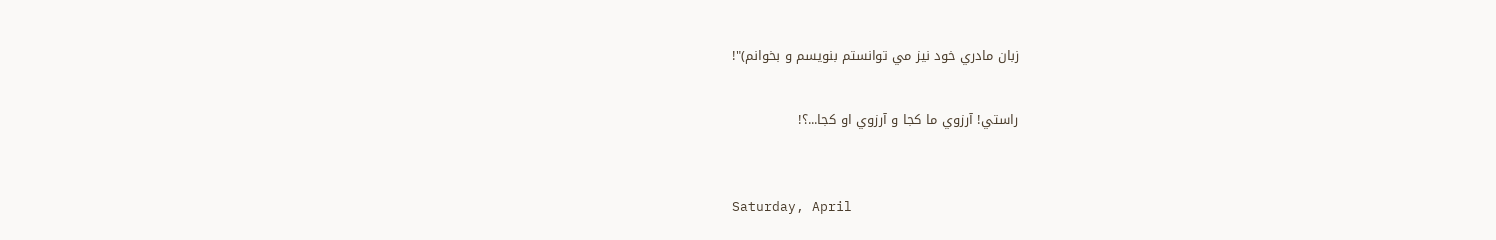زبان مادري خود نيز مي توانستم بنويسم و بخوانم)"!


راستي! آرزوي ما كجا و آرزوي او كجا...؟!



Saturday, April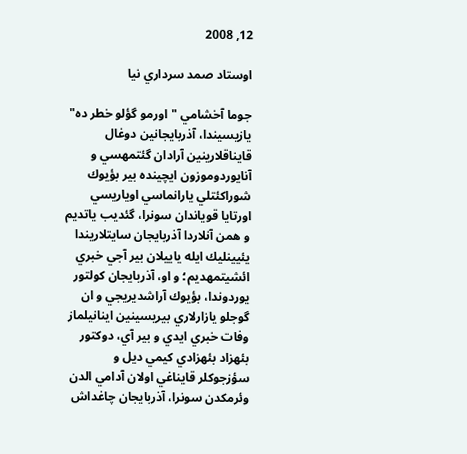12, 2008

اوستاد صمد سرداري نيا

جوما آخشامي "اورمو گؤلو خطر ده" يازيسيندا، آذربايجانين دوغال قايناقلارينين آرادان گئتمهسي و آنايوردوموزون ايچينده بير بؤيوك شوراكئتلي يارانماسي اوياريسي اورتايا قوياندان سونرا، گئديب ياتديم و همن آنلاردا آذربايجان سايتلاريندا يئيينليك ايله ياييلان بير آجي خبري ائشيتمهديم؛ و او، آذربايجان كولتور يوردوندا، بؤيوك آراشديريجي و ان گوجلو يازارلاري بيريسينين اينانيلماز وفات خبري ايدي و بير آي، دوكتور بئهزاد بئهزادي كيمي ديل و سؤزجوكلر قايناغي اولان آدامي الدن وئرمكدن سونرا، آذربايجان چاغداش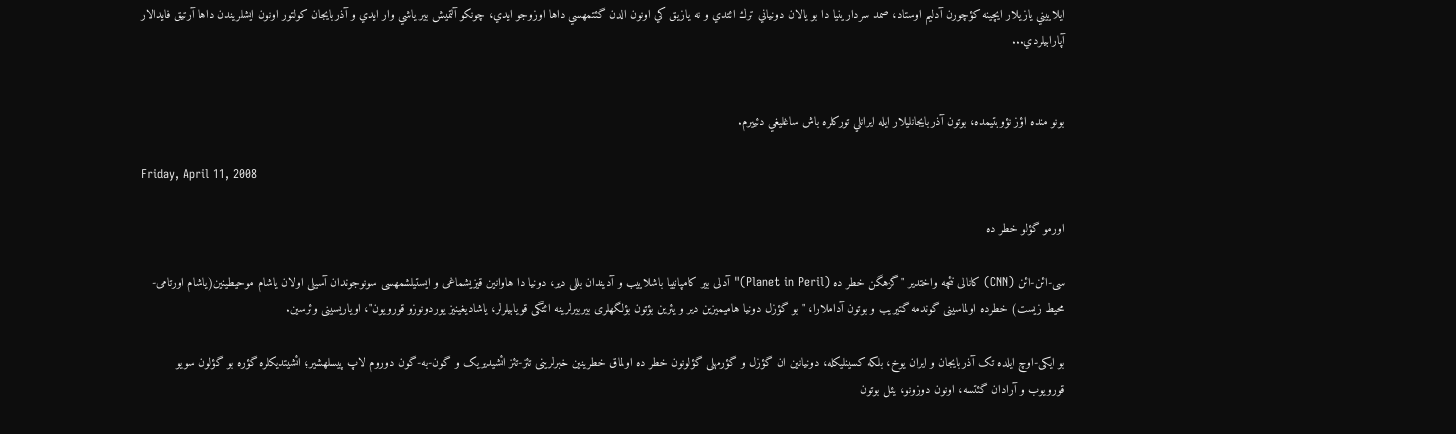ايلاييني يازيلار ايچينه كؤچورن آدليم اوستاد، صمد سردارينيا دا بو يالان دونياني ترك ائتدي و نه يازيق كي اونون الدن گئتمهسي داها اوزوجو ايدي، چونكو آلتميش بير ياشي وار ايدي و آذربايجان كولتور اونون ايشلريندن داها آرتيق فايدالار آپارابيلردي...


بونو منده اؤز نؤوبتيمده، بوتون آذربايجانليلار ايله ايرانلي توركلره باش ساغليغي دئييرم.

Friday, April 11, 2008

اورمو گؤلو خطر ده

سی-ائن-ائن (CNN) کانالی نئچه واختدیر "گزهگن خطر ده (Planet in Peril)" آدلی بیر کامپانییا باشلاییب و آدیندان بللی دیر، دونیا دا هاوانین قیزیشماغی و ایستیلشمهسی سونوجوندان آسیلی اولان یاشام موحیطینین(یاشام اورتامی-محیط زیست) خطرده اولماسینی گوندمه گتیریب و بوتون آداملارا، "بو گؤزل دونیا هامیمیزین دیر و یئرین بؤتون بؤلگهلری بیربیرلرینه ائتگی قویابیلرلر، یاشادیغینیز یوردونوزو قورویون"، اویاریسینی وئرسین.

بو ایکی-اوچ ایلده تک آذربایجان و ایران یوخ، بلکه کسینلیکله، دونیانین ان گؤزل و گؤرمهلی گؤلونون خطر ده اولماق خطرینین خبرلرینی تئز-تئز ائشیدیریک و گون-به-گون دوروم لاپ پیسلهشیر؛ ائشیتدیکلره گؤره بو گؤلون سویو قورویوب و آرادان گئتسه، اونون دوزونو، یئل بوتون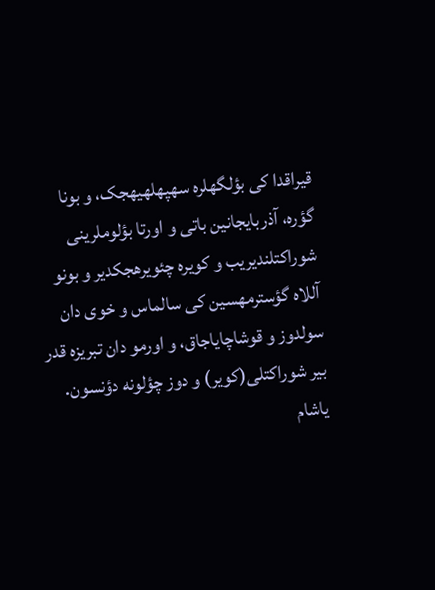قیراقدا کی بؤلگهلره سهپهلهیهجک، و بونا گؤره، آذربایجانین باتی و اورتا بؤلوملرینی شوراکتلندیریب و کویره چئویرهجکدیر و بونو آللاه گؤسترمهسین کی سالماس و خوی دان سولدوز و قوشاچایاجاق، و اورمو دان تبریزه قدر بیر شوراکتلی(کویر) و دوز چؤلونه دؤنسون. یاشام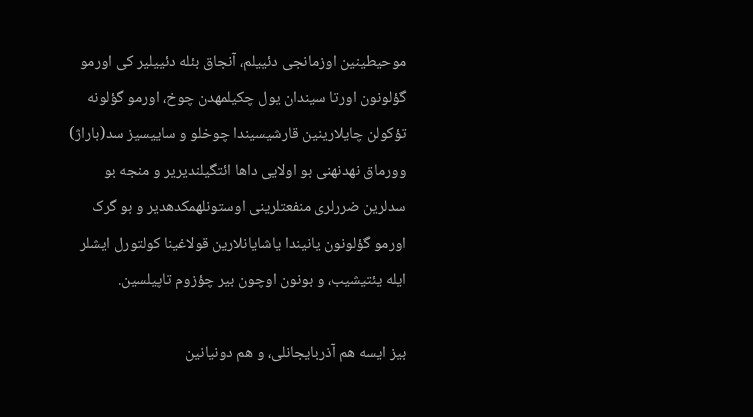موحیطینین اوزمانجی دئییلم، آنجاق بئله دئییلیر کی اورمو گؤلونون اورتا سیندان یول چکیلمهدن چوخ، اورمو گؤلونه تؤکولن چایلارینین قارشیسیندا چوخلو و ساییسیز سد(باراژ) وورماق نهدنهنی بو اولایی داها ائتگیلندیریر و منجه بو سدلرین ضررلری منفعتلرینی اوستونلهمکدهدیر و بو گرک اورمو گؤلونون یانیندا یاشایانلارین قولاغینا کولتورل ایشلر ایله یئتیشیب، و بونون اوچون بیر چؤزوم تاپیلسین.

بیز ایسه هم آذربایجانلی، و هم دونیانین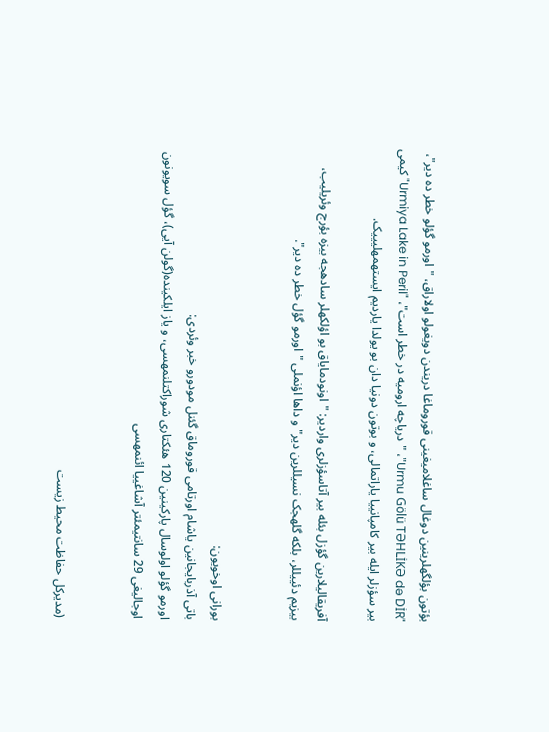بؤتون بؤلگهلرینین دوغال ساغلامیغینی قوروماغا دریندن دویغولو اولاراق، "اورمو گؤلو خطر ده دیر"، "Urmu Gölü TƏHLİKƏ də DİR"، "دریاچه ارومیه در خطر است"، "Urmiya Lake in Peril" کیمی بیر سؤزلر ایله بیر کامپانییا یاراتمالی، و بوتون دونیا دان بو یولدا یاردیم ایستهمهلیییک.

آفریقالیلارین گؤزل بئله بیر آتاسؤزلری واردیر: "اونودمایاق بو اؤلکهلر سادهجه بیزه بؤرج وئریلیب، بیزیم دئییللر، بلکه گلهجک نسیللرین دیر" و داها اؤنملی "اورمو گؤل خطر ده دیر".


بورانی اوخویون:
باتی آذربایجانین یاشام اورتامی قوروماق گئنل مودورو خبر وئردی:
اورمو گؤلو اولوسال پارکینین 120 هئکتاری شوراکتلنمهسی، و یاز ایلکینده(گولن آیی)، گؤل سویونون اوجالیغی 29 سانتیمئتر آشاغییا ائنمهسی


(مديرکل حفاظت محيط زيست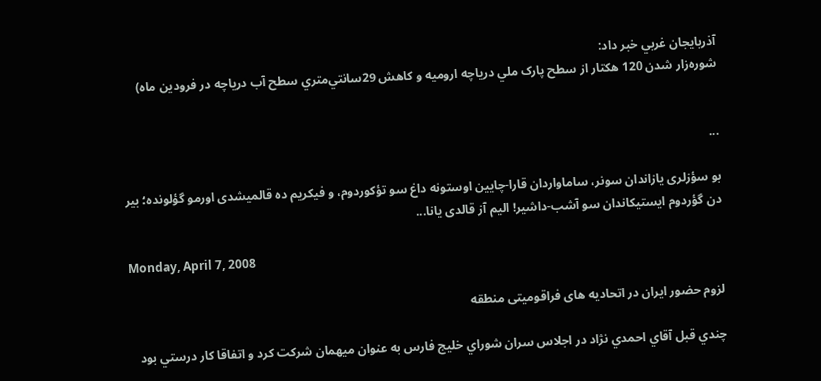آذربايجان غربي خبر داد:
شوره‌زار شدن 120 هکتار از سطح پارک ملي درياچه اروميه و كاهش 29سانتي‌متري سطح آب درياچه در فرودين ماه)


...

بو سؤزلری یازاندان سونر، ساماواردان قارا-چایین اوستونه داغ سو تؤکوردوم، و فیکریم ده قالمیشدی اورمو گؤلونده؛ بیر دن گؤردوم ایستیکاندان سو آشب-داشیر! الیم آز قالدی یانا...

Monday, April 7, 2008

لزوم حضور ایران در اتحادیه های فراقومیتی منطقه

چندي قبل آقاي احمدي نژاد در اجلاس سران شوراي خليج فارس به عنوان ميهمان شركت كرد و اتفاقا كار درستي بود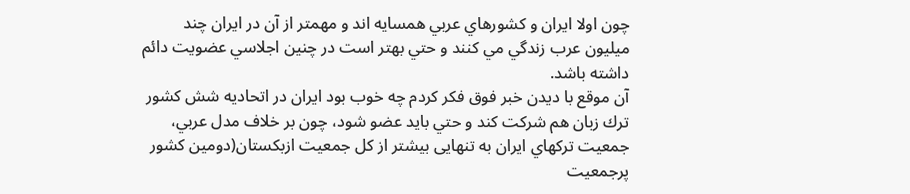چون اولا ايران و كشورهاي عربي همسايه اند و مهمتر از آن در ايران چند میلیون عرب زندگي مي كنند و حتي بهتر است در چنين اجلاسي عضويت دائم داشته باشد.
آن موقع با ديدن خبر فوق فكر كردم چه خوب بود ايران در اتحاديه شش كشور ترك زبان هم شركت كند و حتي بايد عضو شود، چون بر خلاف مدل عربي، جمعیت تركهاي ايران به تنهایی بیشتر از کل جمعیت ازبکستان(دومین کشور پرجمعیت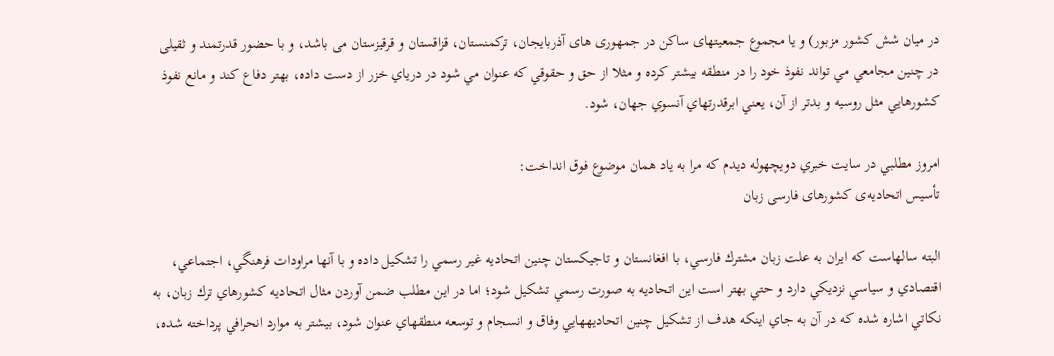در میان شش کشور مزبور) و یا مجموع جمعیتهای ساکن در جمهوری های آذربایجان، ترکمنستان، قزاقستان و قرقیزستان می باشد، و با حضور قدرتمند و ثقیلی در چنين مجامعي مي تواند نفوذ خود را در منطقه بيشتر كرده و مثلا از حق و حقوقي كه عنوان مي شود در درياي خزر از دست داده، بهتر دفاع كند و مانع نفوذ كشورهايي مثل روسيه و بدتر از آن، يعني ابرقدرتهاي آنسوي جهان، شود.

امروز مطلبي در سايت خبري دويچهوله ديدم كه مرا به ياد همان موضوع فوق انداخت:
تأسیس اتحادیه‌ی کشورهای فارسی زبان

البته سالهاست كه ايران به علت زبان مشترك فارسي، با افغانستان و تاجيكستان چنين اتحاديه غير رسمي را تشكيل داده و با آنها مراودات فرهنگي، اجتماعي، اقتصادي و سياسي نزديكي دارد و حتي بهتر است اين اتحاديه به صورت رسمي تشكيل شود؛ اما در اين مطلب ضمن آوردن مثال اتحاديه كشورهاي ترك زبان، به نكاتي اشاره شده كه در آن به جاي اينكه هدف از تشكيل چنين اتحاديههايي وفاق و انسجام و توسعه منطقهاي عنوان شود، بيشتر به موارد انحرافي پرداخته شده،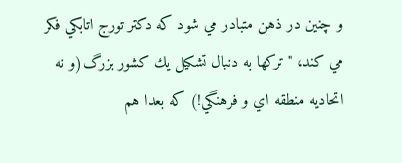و چنين در ذهن متبادر مي شود كه دكتر تورج اتابكي فكر مي كند، "تركها به دنبال تشكيل يك كشور بزرگ(و نه اتحاديه منطقه اي و فرهنگي!) كه بعدا هم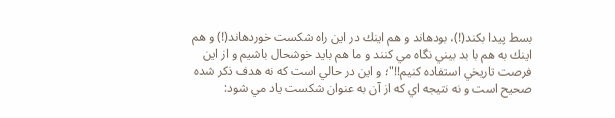بسط پيدا بكند(!)، بودهاند و هم اينك در اين راه شكست خوردهاند(!) و هم اينك به هم با بد بيني نگاه مي كنند و ما هم بايد خوشحال باشيم و از اين فرصت تاريخي استفاده كنيم!!"؛ و اين در حالي است كه نه هدف ذكر شده صحيح است و نه نتيجه اي كه از آن به عنوان شكست ياد مي شود: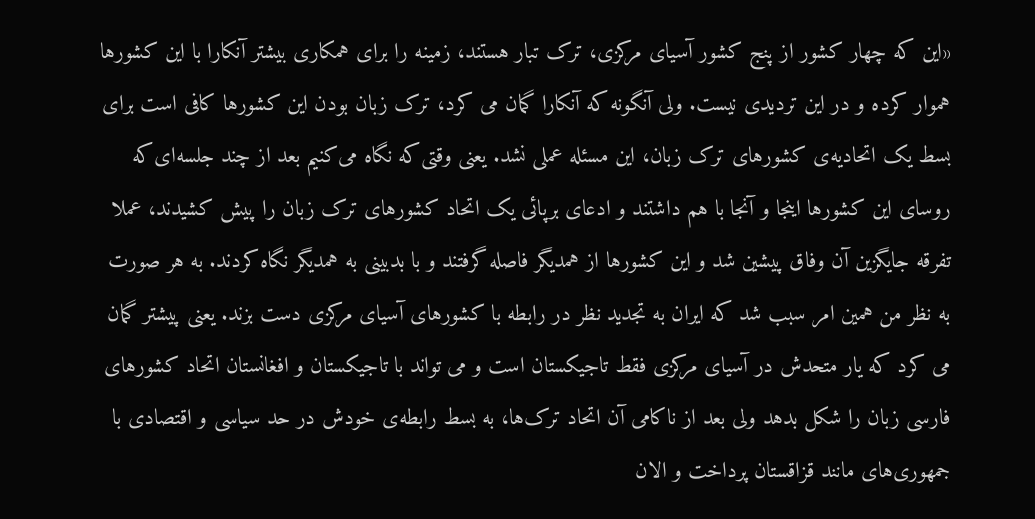«این که چهار کشور از پنج کشور آسیای مرکزی، ترک تبار هستند، زمینه را برای همکاری بیشتر آنکارا با این کشورها هموار کرده و در این تردیدی نیست. ولی آنگونه که آنکارا گمان می کرد، ترک زبان بودن این کشورها کافی است برای بسط یک اتحادیه‌ی کشورهای ترک زبان، این مسئله عملی نشد. یعنی وقتی‌که نگاه می‌کنیم بعد از چند جلسه‌ای‌که روسای این کشورها اینجا و آنجا با هم داشتند و ادعای برپائی یک اتحاد کشورهای ترک زبان را پیش کشیدند، عملا تفرقه جایگزین آن وفاق پیشین شد و این کشورها از همدیگر فاصله گرفتند و با بدبینی به همدیگر نگاه کردند. به هر صورت به نظر من همین امر سبب شد که ایران به تجدید نظر در رابطه با کشورهای آسیای مرکزی دست بزند. یعنی پیشتر گمان می کرد که یار متحدش در آسیای مرکزی فقط تاجیکستان است و می تواند با تاجیکستان و افغانستان اتحاد کشورهای فارسی زبان را شکل بدهد ولی بعد از ناکامی آن اتحاد ترک‌ها، به بسط رابطه‌ی خودش در حد سیاسی و اقتصادی با جمهوری‌های مانند قزاقستان پرداخت و الان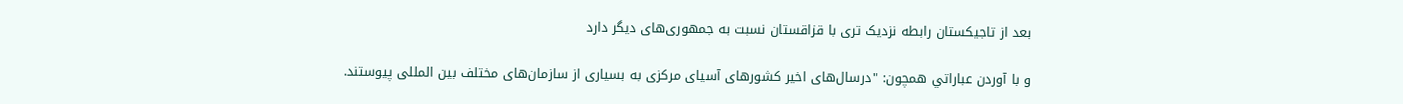بعد از تاجیکستان رابطه نزدیک تری با قزاقستان نسبت به جمهوری‌های دیگر دارد

و با آوردن عباراتي همچون: "درسال‌های اخیر کشورهای آسیای مرکزی به بسیاری از سازمان‌های مختلف بین المللی پیوستند.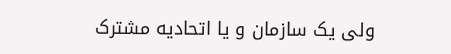ولی یک سازمان و یا اتحادیه مشترک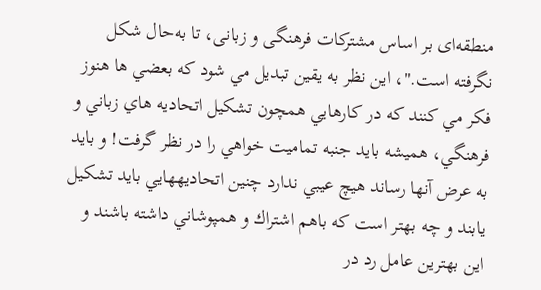منطقه‌ای بر اساس مشترکات فرهنگی و زبانی، تا به‌حال شکل نگرفته است."، اين نظر به يقين تبديل مي شود كه بعضي ها هنوز فكر مي كنند كه در كارهايي همچون تشكيل اتحاديه هاي زباني و فرهنگي، هميشه بايد جنبه تماميت خواهي را در نظر گرفت! و بايد به عرض آنها رساند هيچ عيبي ندارد چنين اتحاديههايي بايد تشكيل يابند و چه بهتر است كه باهم اشتراك و همپوشاني داشته باشند و اين بهترين عامل رد در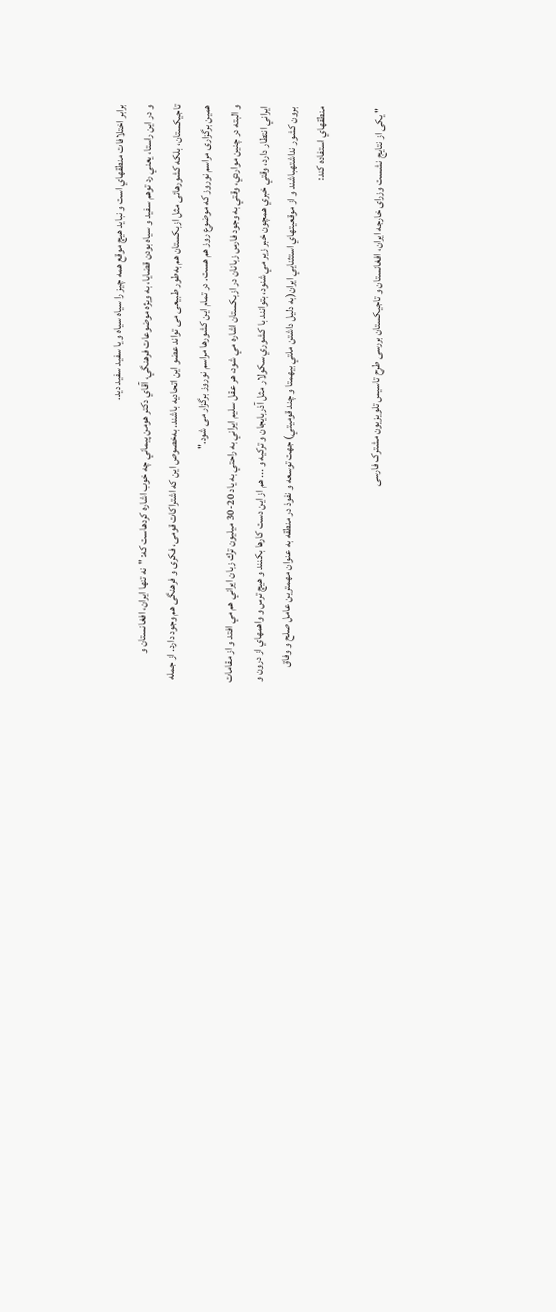برابر اختلافات منطقهاي است و نبايد هيچ موقع همه چيز را سياه سياه و يا سفيد سفيد ديد.
و در اين راستا، يعني رد توهم سفيد و سياه بودن قضايا، به ويژه موضوعات فرهنگي، آقاي دكتر هومن پيماني چه خوب اشاره كردهاست كه: "نه تنها ایران، افغانستان و تاجیکستان، بلکه کشورهائی مثل ازبکستان هم به‌طور طبیعی می تواند عضو این اتحادیه باشند. به‌خصوص این که اشتراکات قومی، فکری و فرهنگی هم وجود دارد. از جمله همین برگزاری مراسم نوروز که موضوع روز هم هست. در تمام این کشورها مراسم نوروز برگزار می شود."
و البته در چنين مواردي، وقتي به وجود فارس زبانان در ازبكستان اشاره مي شود، هر عقل سليم ايراني به راحتي به ياد 20-30 ميليون ترك زبان ايراني هم مي افتد و از مقامات ايراني انتطار دارد، وقتي خبري همچون خبر زير مي شنود، بتوانند با كشوري سكولار مثل آذربايجان و تركيه و ... هم از اين دست كارها بكنند و هيچ ترس و واهمهاي از درون و برون كشور نداشتهباشند و از موقعيتهاي استثنايي ايران(به دليل داشتن ملتي بيهمتا و چند قوميتي) جهت توسعه و نفوذ در منطقه به عنوان مهمترين عامل صلح و وفاق منطقهاي استفاده كند:

" یکی از نتایج نشست وزرای خارجه ایران، افغانستان و تاجیکستان بررسی طرح تاسیس تلویزیون مشترک فارسی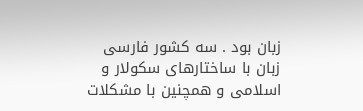زبان بود . سه کشور فارسی زبان با ساختارهای سکولار و اسلامی و همچنین با مشکلات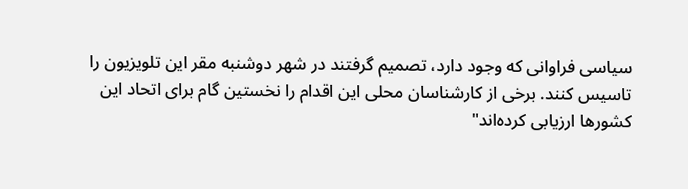سیاسی فراوانی که وجود دارد، تصمیم گرفتند در شهر دوشنبه مقر این تلویزیون را تاسیس کنند. برخی از کارشناسان محلی این اقدام را نخستین گام برای اتحاد این کشورها ارزیابی کرده‌اند"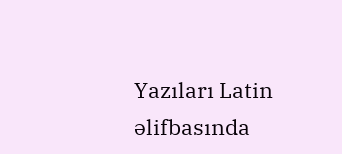Yazıları Latin əlifbasında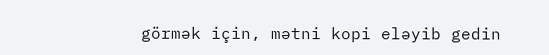görmək için, mətni kopi eləyib gedin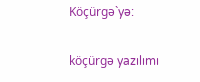Köçürgə`yə:

köçürgə yazılımı